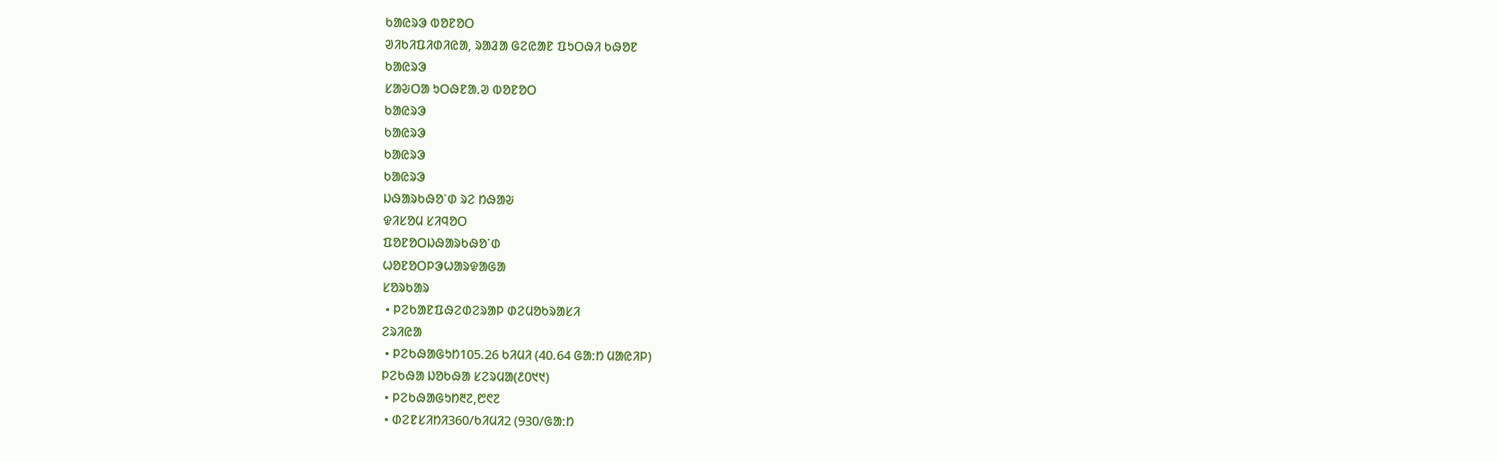ᱠᱟᱭᱨᱳ ᱵᱚᱱᱚᱛ
ᱣᱤᱠᱤᱯᱤᱰᱤᱭᱟ, ᱨᱟᱲᱟ ᱜᱮᱭᱟᱱ ᱯᱩᱛᱷᱤ ᱠᱷᱚᱱ
ᱠᱟᱭᱨᱳ
ᱥᱟᱶᱛᱟ ᱩᱛᱷᱱᱟᱹᱣ ᱵᱚᱱᱚᱛ
ᱠᱟᱭᱨᱳ
ᱠᱟᱭᱨᱳ
ᱠᱟᱭᱨᱳ
ᱠᱟᱭᱨᱳ
ᱡᱷᱟᱨᱠᱷᱚᱸᱰ ᱨᱮ ᱴᱷᱟᱶ
ᱫᱤᱥᱚᱢ ᱥᱤᱧᱚᱛ
ᱯᱚᱱᱚᱛᱡᱷᱟᱨᱠᱷᱚᱸᱰ
ᱦᱚᱱᱚᱛᱞᱳᱦᱟᱨᱫᱟᱜᱟ
ᱥᱚᱨᱠᱟᱨ
 • ᱞᱮᱠᱟᱱᱯᱷᱮᱰᱮᱨᱟᱞ ᱰᱮᱢᱚᱠᱨᱟᱥᱤ
ᱮᱨᱤᱭᱟ
 • ᱞᱮᱠᱷᱟᱜᱩᱴ105.26 ᱠᱤᱢᱤ (40.64 ᱜᱟᱺᱴ ᱢᱟᱭᱤᱞ)
ᱞᱮᱠᱷᱟ ᱡᱚᱠᱷᱟ ᱥᱮᱨᱢᱟ(᱒᱐᱑᱑)
 • ᱞᱮᱠᱷᱟᱜᱩᱴ᱓᱗,᱘᱖᱗
 • ᱰᱮᱱᱥᱤᱴᱤ360/ᱠᱤᱢᱤ2 (930/ᱜᱟᱺᱴ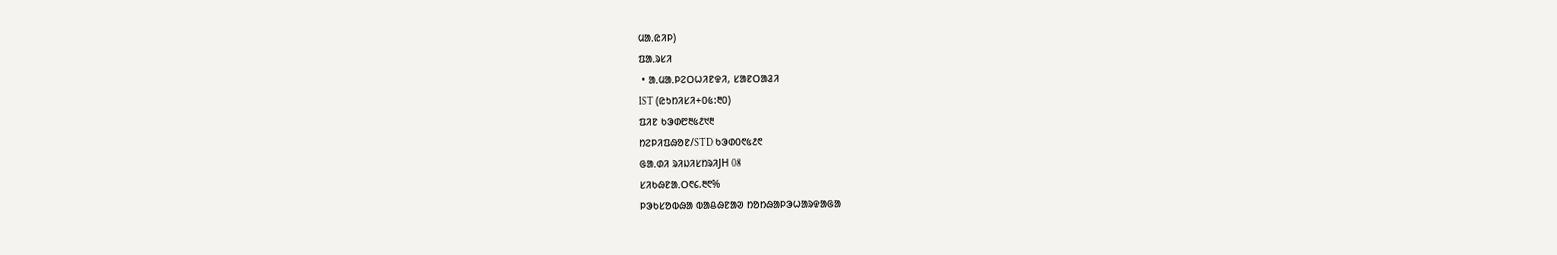ᱢᱟᱹᱭᱤᱞ)
ᱯᱟᱹᱨᱥᱤ
 • ᱟᱹᱢᱟᱹᱞᱮᱛᱦᱤᱱᱫᱤ, ᱥᱟᱱᱛᱟᱲᱤ
IST (ᱭᱩᱴᱤᱥᱤ+᱐᱕:᱓᱐)
ᱯᱤᱱ ᱠᱳᱰ᱘᱓᱕᱒᱑᱓
ᱴᱮᱞᱤᱯᱷᱚᱱ/STD ᱠᱳᱰ᱐᱖᱕᱒᱖
ᱜᱟᱹᱰᱤ ᱨᱤᱡᱤᱥᱴᱨᱤJH 08
ᱥᱤᱠᱷᱱᱟᱹᱛ᱖᱔.᱓᱖%
ᱞᱳᱠᱥᱚᱵᱷᱟ ᱵᱟᱪᱷᱱᱟᱣ ᱴᱚᱴᱷᱟᱞᱳᱦᱟᱨᱫᱟᱜᱟ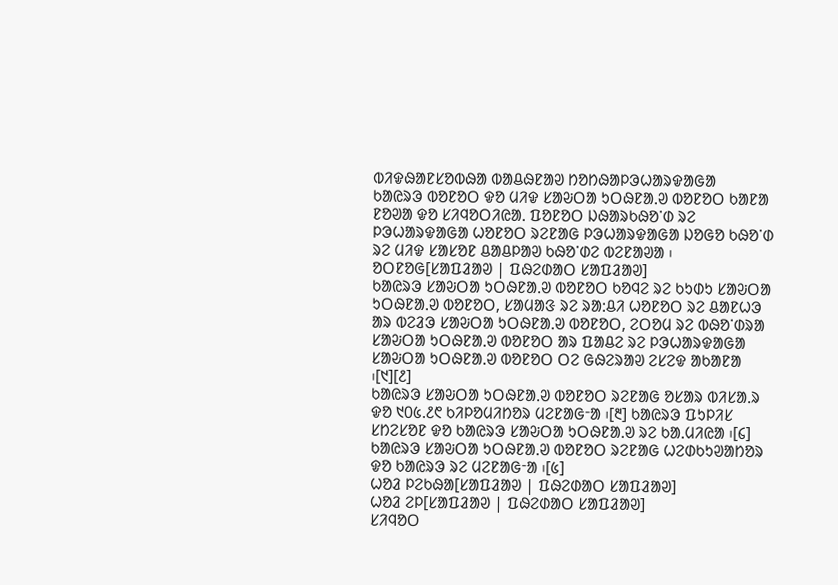ᱵᱤᱫᱷᱟᱱᱥᱚᱵᱷᱟ ᱵᱟᱪᱷᱱᱟᱣ ᱴᱚᱴᱷᱟᱞᱳᱦᱟᱨᱫᱟᱜᱟ
ᱠᱟᱭᱨᱳ ᱵᱚᱱᱚᱛ ᱫᱚ ᱢᱤᱫ ᱥᱟᱶᱛᱟ ᱩᱛᱷᱱᱟᱹᱣ ᱵᱚᱱᱚᱛ ᱠᱟᱱᱟ ᱱᱚᱣᱟ ᱫᱚ ᱥᱤᱧᱚᱛᱤᱭᱟᱹ ᱯᱚᱱᱚᱛ ᱡᱷᱟᱨᱠᱷᱚᱸᱰ ᱨᱮ ᱞᱳᱦᱟᱨᱫᱟᱜᱟ ᱦᱚᱱᱚᱛ ᱨᱮᱱᱟᱜ ᱞᱳᱦᱟᱨᱫᱟᱜᱟ ᱡᱚᱜᱚ ᱠᱷᱚᱸᱰ ᱨᱮ ᱢᱤᱫ ᱥᱟᱥᱚᱱ ᱪᱟᱪᱞᱟᱣ ᱠᱷᱚᱸᱰᱮ ᱵᱮᱱᱟᱣᱟ ᱾
ᱚᱛᱱᱚᱜ[ᱥᱟᱯᱲᱟᱣ | ᱯᱷᱮᱰᱟᱛ ᱥᱟᱯᱲᱟᱣ]
ᱠᱟᱭᱨᱳ ᱥᱟᱶᱛᱟ ᱩᱛᱷᱱᱟᱹᱣ ᱵᱚᱱᱚᱛ ᱠᱚᱧᱮ ᱨᱮ ᱠᱩᱰᱩ ᱥᱟᱶᱛᱟ ᱩᱛᱷᱱᱟᱹᱣ ᱵᱚᱱᱚᱛ, ᱥᱟᱢᱟᱝ ᱨᱮ ᱨᱟᱺᱪᱤ ᱦᱚᱱᱚᱛ ᱨᱮ ᱪᱟᱱᱦᱳ ᱟᱨ ᱵᱮᱲᱳ ᱥᱟᱶᱛᱟ ᱩᱛᱷᱱᱟᱹᱣ ᱵᱚᱱᱚᱛ, ᱮᱛᱚᱢ ᱨᱮ ᱵᱷᱚᱸᱰᱨᱟ ᱥᱟᱶᱛᱟ ᱩᱛᱷᱱᱟᱹᱣ ᱵᱚᱱᱚᱛ ᱟᱨ ᱯᱟᱪᱮ ᱨᱮ ᱞᱳᱦᱟᱨᱫᱟᱜᱟ ᱥᱟᱶᱛᱟ ᱩᱛᱷᱱᱟᱹᱣ ᱵᱚᱱᱚᱛ ᱛᱮ ᱜᱷᱮᱨᱟᱣ ᱮᱥᱮᱫ ᱟᱠᱟᱱᱟ ᱾[᱑][᱒]
ᱠᱟᱭᱨᱳ ᱥᱟᱶᱛᱟ ᱩᱛᱷᱱᱟᱹᱣ ᱵᱚᱱᱚᱛ ᱨᱮᱱᱟᱜ ᱚᱥᱟᱨ ᱵᱤᱥᱟᱹᱨ ᱫᱚ ᱑᱐᱕.᱒᱖ ᱠᱤᱞᱚᱢᱤᱴᱚᱨ ᱢᱮᱱᱟᱜᱼᱟ ᱾[᱓] ᱠᱟᱭᱨᱳ ᱯᱩᱞᱤᱥ ᱥᱴᱮᱥᱚᱱ ᱫᱚ ᱠᱟᱭᱨᱳ ᱥᱟᱶᱛᱟ ᱩᱛᱷᱱᱟᱹᱣ ᱨᱮ ᱠᱟᱹᱢᱤᱭᱟ ᱾[᱔] ᱠᱟᱭᱨᱳ ᱥᱟᱶᱛᱟ ᱩᱛᱷᱱᱟᱹᱣ ᱵᱚᱱᱚᱛ ᱨᱮᱱᱟᱜ ᱦᱮᱰᱠᱩᱣᱟᱴᱚᱨ ᱫᱚ ᱠᱟᱭᱨᱳ ᱨᱮ ᱢᱮᱱᱟᱜᱼᱟ ᱾[᱕]
ᱦᱚᱲ ᱞᱮᱠᱷᱟ[ᱥᱟᱯᱲᱟᱣ | ᱯᱷᱮᱰᱟᱛ ᱥᱟᱯᱲᱟᱣ]
ᱦᱚᱲ ᱮᱞ[ᱥᱟᱯᱲᱟᱣ | ᱯᱷᱮᱰᱟᱛ ᱥᱟᱯᱲᱟᱣ]
ᱥᱤᱧᱚᱛ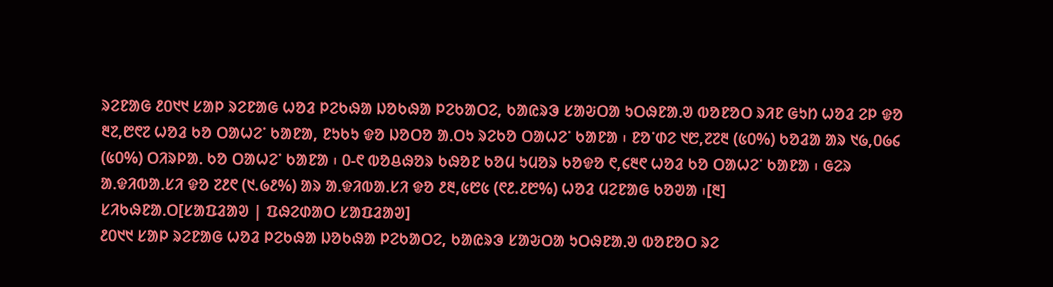ᱨᱮᱱᱟᱜ ᱒᱐᱑᱑ ᱥᱟᱞ ᱨᱮᱱᱟᱜ ᱦᱚᱲ ᱞᱮᱠᱷᱟ ᱡᱚᱠᱷᱟ ᱞᱮᱠᱟᱛᱮ, ᱠᱟᱭᱨᱳ ᱥᱟᱶᱛᱟ ᱩᱛᱷᱱᱟᱹᱣ ᱵᱚᱱᱚᱛ ᱨᱤᱱ ᱜᱩᱴ ᱦᱚᱲ ᱮᱞ ᱫᱚ ᱓᱗,᱘᱖᱗ ᱦᱚᱲ ᱠᱚ ᱛᱟᱦᱮᱸ ᱠᱟᱱᱟ, ᱱᱩᱠᱩ ᱫᱚ ᱡᱚᱛᱚ ᱟᱹᱛᱩ ᱨᱮᱠᱚ ᱛᱟᱦᱮᱸ ᱠᱟᱱᱟ ᱾ ᱱᱚᱸᱰᱮ ᱑᱘,᱗᱗᱓ (᱕᱐%) ᱠᱚᱲᱟ ᱟᱨ ᱑᱙,᱐᱙᱔ (᱕᱐%) ᱛᱤᱨᱞᱟᱹ ᱠᱚ ᱛᱟᱦᱮᱸ ᱠᱟᱱᱟ ᱾ ᱐-᱖ ᱵᱚᱪᱷᱚᱨ ᱠᱷᱚᱱ ᱠᱚᱢ ᱩᱢᱚᱨ ᱠᱚᱫᱚ ᱖,᱔᱓᱖ ᱦᱚᱲ ᱠᱚ ᱛᱟᱦᱮᱸ ᱠᱟᱱᱟ ᱾ ᱜᱮᱨ ᱟᱹᱫᱤᱵᱟᱹᱥᱤ ᱫᱚ ᱗᱒᱖ (᱑.᱙᱒%) ᱟᱨ ᱟᱹᱫᱤᱵᱟᱹᱥᱤ ᱫᱚ ᱒᱓,᱕᱘᱕ (᱖᱒.᱒᱘%) ᱦᱚᱲ ᱢᱮᱱᱟᱜ ᱠᱚᱣᱟ ᱾[᱓]
ᱥᱤᱠᱷᱱᱟᱹᱛ[ᱥᱟᱯᱲᱟᱣ | ᱯᱷᱮᱰᱟᱛ ᱥᱟᱯᱲᱟᱣ]
᱒᱐᱑᱑ ᱥᱟᱞ ᱨᱮᱱᱟᱜ ᱦᱚᱲ ᱞᱮᱠᱷᱟ ᱡᱚᱠᱷᱟ ᱞᱮᱠᱟᱛᱮ, ᱠᱟᱭᱨᱳ ᱥᱟᱶᱛᱟ ᱩᱛᱷᱱᱟᱹᱣ ᱵᱚᱱᱚᱛ ᱨᱮ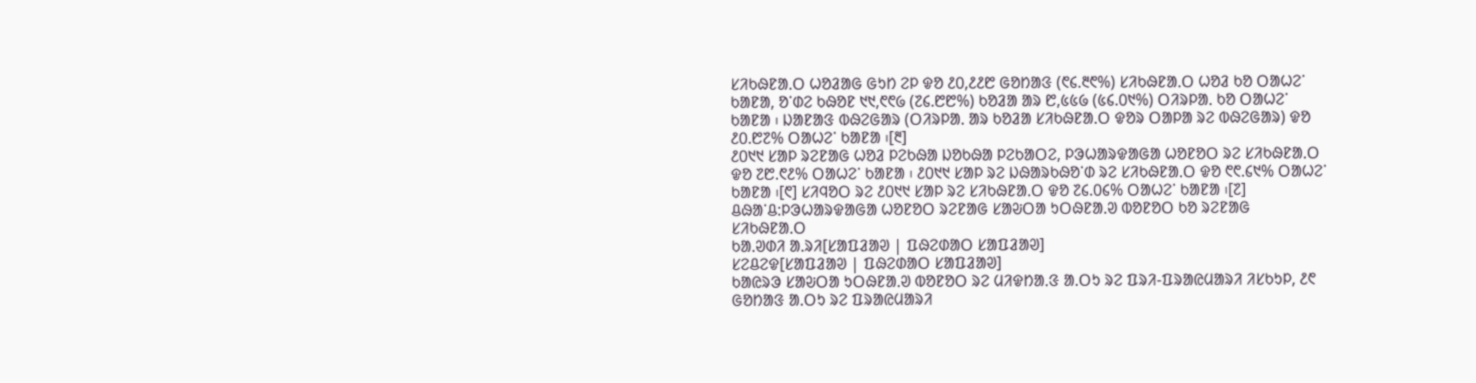ᱥᱤᱠᱷᱱᱟᱹᱛ ᱦᱚᱲᱟᱜ ᱜᱩᱴ ᱮᱞ ᱫᱚ ᱒᱐,᱒᱒᱘ ᱜᱚᱴᱟᱝ (᱖᱔.᱓᱖%) ᱥᱤᱠᱷᱱᱟᱹᱛ ᱦᱚᱲ ᱠᱚ ᱛᱟᱦᱮᱸ ᱠᱟᱱᱟ, ᱚᱸᱰᱮ ᱠᱷᱚᱱ ᱑᱑,᱖᱖᱙ (᱗᱔.᱘᱘%) ᱠᱚᱲᱟ ᱟᱨ ᱘,᱕᱕᱙ (᱕᱔.᱐᱑%) ᱛᱤᱨᱞᱟᱹ ᱠᱚ ᱛᱟᱦᱮᱸ ᱠᱟᱱᱟ ᱾ ᱡᱟᱱᱟᱝ ᱵᱷᱮᱜᱟᱨ (ᱛᱤᱨᱞᱟᱹ ᱟᱨ ᱠᱚᱲᱟ ᱥᱤᱠᱷᱱᱟᱹᱛ ᱫᱚᱨ ᱛᱟᱞᱟ ᱨᱮ ᱵᱷᱮᱜᱟᱨ) ᱫᱚ ᱒᱐.᱘᱗% ᱛᱟᱦᱮᱸ ᱠᱟᱱᱟ ᱾[᱓]
᱒᱐᱑᱑ ᱥᱟᱞ ᱨᱮᱱᱟᱜ ᱦᱚᱲ ᱞᱮᱠᱷᱟ ᱡᱚᱠᱷᱟ ᱞᱮᱠᱟᱛᱮ, ᱞᱳᱦᱟᱨᱫᱟᱜᱟ ᱦᱚᱱᱚᱛ ᱨᱮ ᱥᱤᱠᱷᱱᱟᱹᱛ ᱫᱚ ᱗᱘.᱖᱒% ᱛᱟᱦᱮᱸ ᱠᱟᱱᱟ ᱾ ᱒᱐᱑᱑ ᱥᱟᱞ ᱨᱮ ᱡᱷᱟᱨᱠᱷᱚᱸᱰ ᱨᱮ ᱥᱤᱠᱷᱱᱟᱹᱛ ᱫᱚ ᱖᱖.᱔᱑% ᱛᱟᱦᱮᱸ ᱠᱟᱱᱟ ᱾[᱖] ᱥᱤᱧᱚᱛ ᱨᱮ ᱒᱐᱑᱑ ᱥᱟᱞ ᱨᱮ ᱥᱤᱠᱷᱱᱟᱹᱛ ᱫᱚ ᱗᱔.᱐᱔% ᱛᱟᱦᱮᱸ ᱠᱟᱱᱟ ᱾[᱗]
ᱪᱷᱟᱸᱪ:ᱞᱳᱦᱟᱨᱫᱟᱜᱟ ᱦᱚᱱᱚᱛ ᱨᱮᱱᱟᱜ ᱥᱟᱶᱛᱟ ᱩᱛᱷᱱᱟᱹᱣ ᱵᱚᱱᱚᱛ ᱠᱚ ᱨᱮᱱᱟᱜ ᱥᱤᱠᱷᱱᱟᱹᱛ
ᱠᱟᱹᱣᱰᱤ ᱟᱹᱨᱤ[ᱥᱟᱯᱲᱟᱣ | ᱯᱷᱮᱰᱟᱛ ᱥᱟᱯᱲᱟᱣ]
ᱥᱮᱪᱮᱫ[ᱥᱟᱯᱲᱟᱣ | ᱯᱷᱮᱰᱟᱛ ᱥᱟᱯᱲᱟᱣ]
ᱠᱟᱭᱨᱳ ᱥᱟᱶᱛᱟ ᱩᱛᱷᱱᱟᱹᱣ ᱵᱚᱱᱚᱛ ᱨᱮ ᱢᱤᱫᱴᱟᱹᱝ ᱟᱹᱛᱩ ᱨᱮ ᱯᱨᱤ-ᱯᱨᱟᱭᱢᱟᱨᱤ ᱤᱥᱠᱩᱞ, ᱒᱖ ᱜᱚᱴᱟᱝ ᱟᱹᱛᱩ ᱨᱮ ᱯᱨᱟᱭᱢᱟᱨᱤ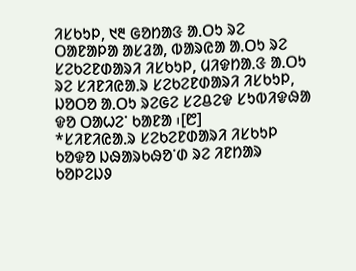ᱤᱥᱠᱩᱞ, ᱑᱓ ᱜᱚᱴᱟᱝ ᱟᱹᱛᱩ ᱨᱮ ᱛᱟᱱᱟᱞᱟ ᱟᱥᱲᱟ, ᱵᱟᱨᱭᱟ ᱟᱹᱛᱩ ᱨᱮ ᱥᱮᱠᱮᱱᱰᱟᱨᱤ ᱤᱥᱠᱩᱞ, ᱢᱤᱫᱴᱟᱹᱝ ᱟᱹᱛᱩ ᱨᱮ ᱥᱤᱱᱤᱭᱟᱹᱨ ᱥᱮᱠᱮᱱᱰᱟᱨᱤ ᱤᱥᱠᱩᱞ, ᱡᱚᱛᱚ ᱟᱹᱛᱩ ᱨᱮᱜᱮ ᱥᱮᱪᱮᱫ ᱥᱩᱵᱤᱫᱷᱟ ᱫᱚ ᱛᱟᱦᱮᱸ ᱠᱟᱱᱟ ᱾[᱘]
*ᱥᱤᱱᱤᱭᱟᱹᱨ ᱥᱮᱠᱮᱱᱰᱟᱨᱤ ᱤᱥᱠᱩᱞ ᱠᱚᱫᱚ ᱡᱷᱟᱨᱠᱷᱚᱸᱰ ᱨᱮ ᱤᱱᱴᱟᱨ ᱠᱚᱞᱮᱡᱽ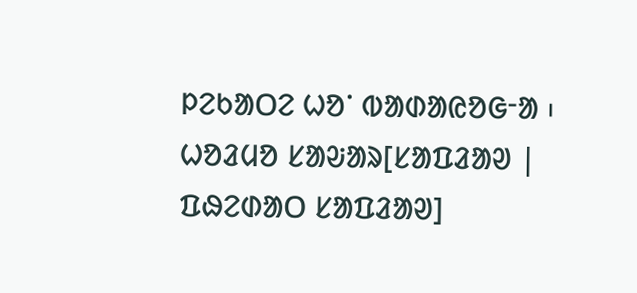ᱞᱮᱠᱟᱛᱮ ᱦᱚᱸ ᱵᱟᱰᱟᱭᱚᱜᱼᱟ ᱾
ᱦᱚᱲᱢᱚ ᱥᱟᱶᱟᱨ[ᱥᱟᱯᱲᱟᱣ | ᱯᱷᱮᱰᱟᱛ ᱥᱟᱯᱲᱟᱣ]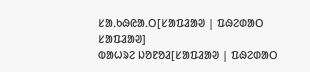ᱥᱟᱹᱠᱷᱭᱟᱹᱛ[ᱥᱟᱯᱲᱟᱣ | ᱯᱷᱮᱰᱟᱛ ᱥᱟᱯᱲᱟᱣ]
ᱵᱟᱦᱨᱮ ᱡᱚᱱᱚᱲ[ᱥᱟᱯᱲᱟᱣ | ᱯᱷᱮᱰᱟᱛ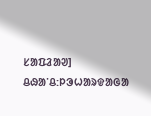ᱥᱟᱯᱲᱟᱣ]
ᱪᱷᱟᱸᱪ:ᱞᱳᱦᱟᱨᱫᱟᱜᱟ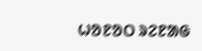ᱦᱚᱱᱚᱛ ᱨᱮᱱᱟᱜ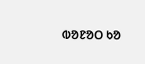ᱵᱚᱱᱚᱛ ᱠᱚ